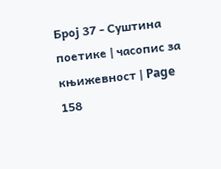Број 37 - Суштина поетике | часопис за књижевност | Page 158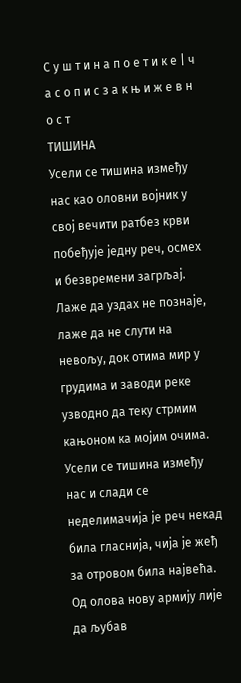С у ш т и н а п о е т и к е | ч а с о п и с з а к њ и ж е в н о с т
ТИШИНА
Усели се тишина између нас као оловни војник у свој вечити ратбез крви побеђује једну реч, осмех и безвремени загрљај.
Лаже да уздах не познаје, лаже да не слути на невољу, док отима мир у грудима и заводи реке узводно да теку стрмим кањоном ка мојим очима.
Усели се тишина између нас и слади се неделимачија је реч некад била гласнија, чија је жеђ за отровом била највећа.
Од олова нову армију лије да љубав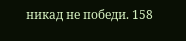никад не победи. 158